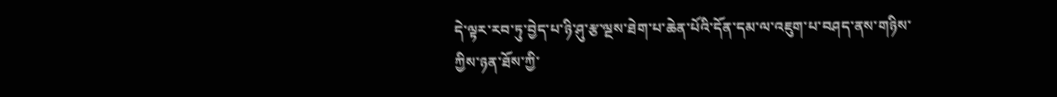དེ་ལྟར་རབ་ཏུ་བྱེད་པ་ཉི་ཤུ་རྩ་ལྔས་ཐེག་པ་ཆེན་པོའི་དོན་དམ་ལ་འཇུག་པ་བཤད་ནས་གཉིས་ཀྱིས་ཉན་ཐོས་ཀྱི་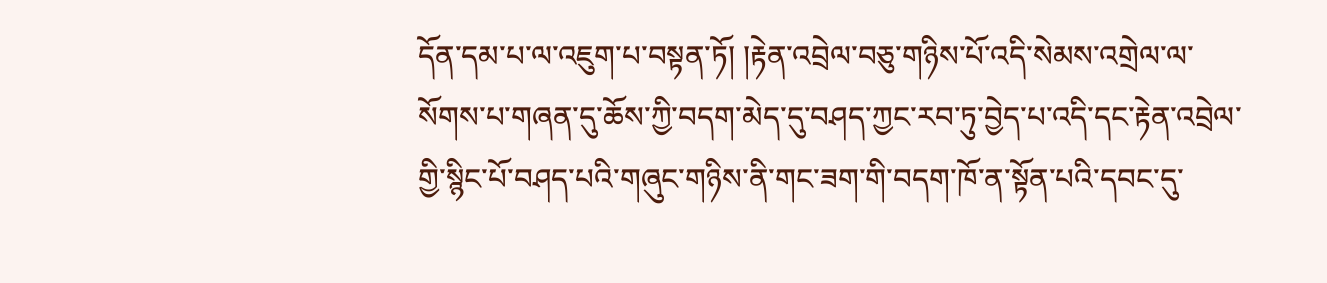དོན་དམ་པ་ལ་འཇུག་པ་བསྟན་ཏོ། །རྟེན་འབྲེལ་བཅུ་གཉིས་པོ་འདི་སེམས་འགྲེལ་ལ་སོགས་པ་གཞན་དུ་ཆོས་ཀྱི་བདག་མེད་དུ་བཤད་ཀྱང་རབ་ཏུ་བྱེད་པ་འདི་དང་རྟེན་འབྲེལ་གྱི་སྙིང་པོ་བཤད་པའི་གཞུང་གཉིས་ནི་གང་ཟག་གི་བདག་ཁོ་ན་སྟོན་པའི་དབང་དུ་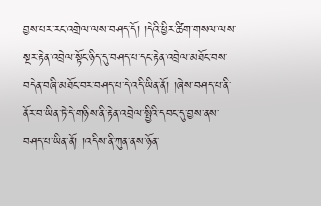བྱས་པར་རང་འགྲེལ་ལས་བཤད་དོ། །དེའི་ཕྱིར་ཚིག་གསལ་ལས་སྔར་རྟེན་འབྲེལ་སྟོང་ཉིད་དུ་བཤད་པ་དང་རྟེན་འབྲེལ་མཐོང་བས་བདེན་བཞི་མཐོང་བར་བཤད་པ་དེ་འདི་ཡིན་ནོ། །ཞེས་བཤད་པ་ནི་ནོར་བ་ཡིན་ཏེ་དེ་གཉིས་ནི་རྟེན་འབྲེལ་སྤྱིའི་དབང་དུ་བྱས་ནས་བཤད་པ་ཡིན་ནོ། །འདིས་ནི་ཀུན་ནས་ཉོན་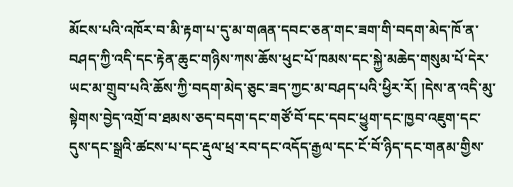མོངས་པའི་འཁོར་བ་མི་རྟག་པ་དུ་མ་གཞན་དབང་ཅན་གང་ཟག་གི་བདག་མེད་ཁོ་ན་བཤད་ཀྱི་འདི་དང་རྟེན་ཆུང་གཉིས་ཀས་ཆོས་ཕུང་པོ་ཁམས་དང་སྐྱེ་མཆེད་གསུམ་པོ་དེར་ཡང་མ་གྲུབ་པའི་ཆོས་ཀྱི་བདག་མེད་ཅུང་ཟད་ཀྱང་མ་བཤད་པའི་ཕྱིར་རོ། །དེས་ན་འདི་མུ་སྟེགས་བྱེད་འགྲོ་བ་ཐམས་ཅད་བདག་དང་གཙོ་བོ་དང་དབང་ཕྱུག་དང་ཁྱབ་འཇུག་དང་དུས་དང་སྒྲའི་ཚངས་པ་དང་རྡུལ་ཕྲ་རབ་དང་འདོད་རྒྱལ་དང་ངོ་བོ་ཉིད་དང་གནམ་གྱིས་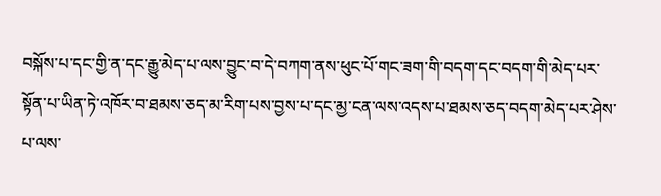བསྐོས་པ་དང་གྱི་ན་དང་རྒྱུ་མེད་པ་ལས་བྱུང་བ་དེ་བཀག་ནས་ཕུང་པོ་གང་ཟག་གི་བདག་དང་བདག་གི་མེད་པར་སྟོན་པ་ཡིན་ཏེ་འཁོར་བ་ཐམས་ཅད་མ་རིག་པས་བྱས་པ་དང་མྱ་ངན་ལས་འདས་པ་ཐམས་ཅད་བདག་མེད་པར་ཤེས་པ་ལས་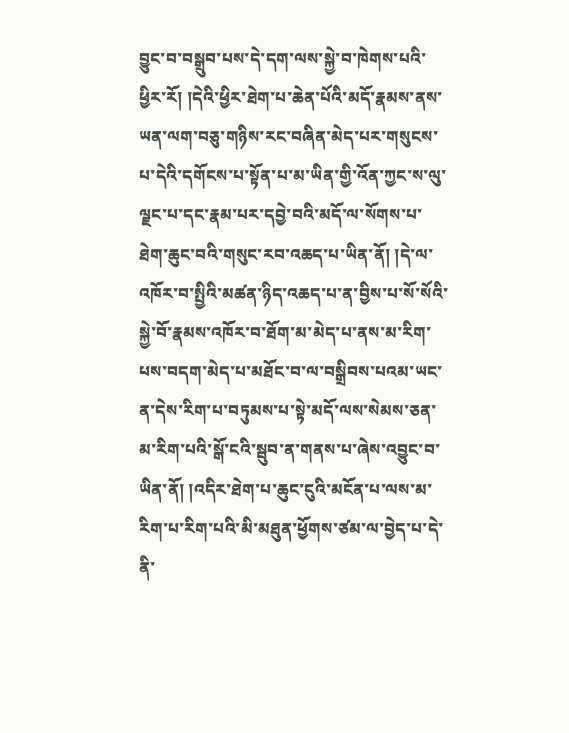བྱུང་བ་བསྒྲུབ་པས་དེ་དག་ལས་སྐྱེ་བ་ཁེགས་པའི་ཕྱིར་རོ། །དེའི་ཕྱིར་ཐེག་པ་ཆེན་པོའི་མདོ་རྣམས་ནས་ཡན་ལག་བཅུ་གཉིས་རང་བཞིན་མེད་པར་གསུངས་པ་དེའི་དགོངས་པ་སྟོན་པ་མ་ཡིན་གྱི་འོན་ཀྱང་ས་ལུ་ལྗང་པ་དང་རྣམ་པར་དབྱེ་བའི་མདོ་ལ་སོགས་པ་ཐེག་ཆུང་བའི་གསུང་རབ་འཆད་པ་ཡིན་ནོ། །དེ་ལ་འཁོར་བ་སྤྱིའི་མཚན་ཉིད་འཆད་པ་ན་བྱིས་པ་སོ་སོའི་སྐྱེ་བོ་རྣམས་འཁོར་བ་ཐོག་མ་མེད་པ་ནས་མ་རིག་པས་བདག་མེད་པ་མཐོང་བ་ལ་བསྒྲིབས་པའམ་ཡང་ན་དེས་རིག་པ་བཏུམས་པ་སྟེ་མདོ་ལས་སེམས་ཅན་མ་རིག་པའི་སྒོ་ངའི་སྦུབ་ན་གནས་པ་ཞེས་འབྱུང་བ་ཡིན་ནོ། །འདིར་ཐེག་པ་ཆུང་ངུའི་མངོན་པ་ལས་མ་རིག་པ་རིག་པའི་མི་མཐུན་ཕྱོགས་ཙམ་ལ་བྱེད་པ་དེ་ནི་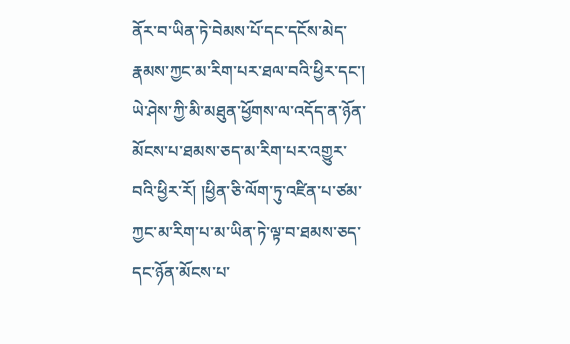ནོར་བ་ཡིན་ཏེ་བེམས་པོ་དང་དངོས་མེད་རྣམས་ཀྱང་མ་རིག་པར་ཐལ་བའི་ཕྱིར་དང་། ཡེ་ཤེས་ཀྱི་མི་མཐུན་ཕྱོགས་ལ་འདོད་ན་ཉོན་མོངས་པ་ཐམས་ཅད་མ་རིག་པར་འགྱུར་བའི་ཕྱིར་རོ། །ཕྱིན་ཅི་ལོག་ཏུ་འཛིན་པ་ཙམ་ཀྱང་མ་རིག་པ་མ་ཡིན་ཏེ་ལྟ་བ་ཐམས་ཅད་དང་ཉོན་མོངས་པ་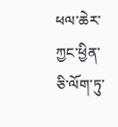ཕལ་ཆེར་ཀྱང་ཕྱིན་ཅི་ལོག་ཏུ་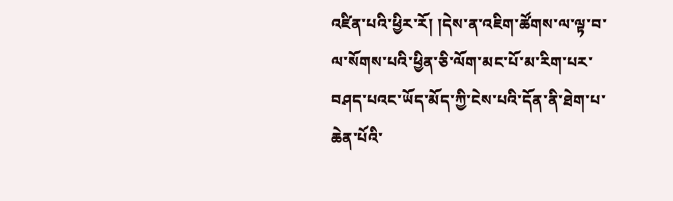འཛིན་པའི་ཕྱིར་རོ། །དེས་ན་འཇིག་ཚོགས་ལ་ལྟ་བ་ལ་སོགས་པའི་ཕྱིན་ཅི་ལོག་མང་པོ་མ་རིག་པར་བཤད་པའང་ཡོད་མོད་ཀྱི་ངེས་པའི་དོན་ནི་ཐེག་པ་ཆེན་པོའི་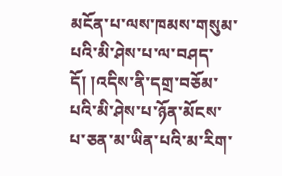མངོན་པ་ལས་ཁམས་གསུམ་པའི་མི་ཤེས་པ་ལ་བཤད་དོ། །འདིས་ནི་དགྲ་བཅོམ་པའི་མི་ཤེས་པ་ཉོན་མོངས་པ་ཅན་མ་ཡིན་པའི་མ་རིག་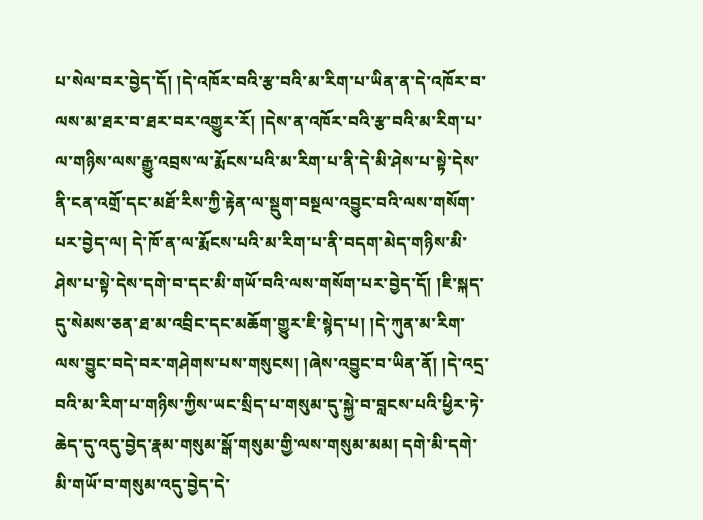པ་སེལ་བར་བྱེད་དོ། །དེ་འཁོར་བའི་རྩ་བའི་མ་རིག་པ་ཡིན་ན་དེ་འཁོར་བ་ལས་མ་ཐར་བ་ཐར་བར་འགྱུར་རོ། །དེས་ན་འཁོར་བའི་རྩ་བའི་མ་རིག་པ་ལ་གཉིས་ལས་རྒྱུ་འབྲས་ལ་རྨོངས་པའི་མ་རིག་པ་ནི་དེ་མི་ཤེས་པ་སྟེ་དེས་ནི་ངན་འགྲོ་དང་མཐོ་རིས་ཀྱི་རྟེན་ལ་སྡུག་བསྔལ་འབྱུང་བའི་ལས་གསོག་པར་བྱེད་ལ། དེ་ཁོ་ན་ལ་རྨོངས་པའི་མ་རིག་པ་ནི་བདག་མེད་གཉིས་མི་ཤེས་པ་སྟེ་དེས་དགེ་བ་དང་མི་གཡོ་བའི་ལས་གསོག་པར་བྱེད་དོ། །ཇི་སྐད་དུ་སེམས་ཅན་ཐ་མ་འབྲིང་དང་མཆོག་གྱུར་ཇི་སྙེད་པ། །དེ་ཀུན་མ་རིག་ལས་བྱུང་བདེ་བར་གཤེགས་པས་གསུངས། །ཞེས་འབྱུང་བ་ཡིན་ནོ། །དེ་འདྲ་བའི་མ་རིག་པ་གཉིས་ཀྱིས་ཡང་སྲིད་པ་གསུམ་དུ་སྐྱེ་བ་བླངས་པའི་ཕྱིར་ཏེ་ཆེད་དུ་འདུ་བྱེད་རྣམ་གསུམ་སྒོ་གསུམ་གྱི་ལས་གསུམ་མམ། དགེ་མི་དགེ་མི་གཡོ་བ་གསུམ་འདུ་བྱེད་དེ་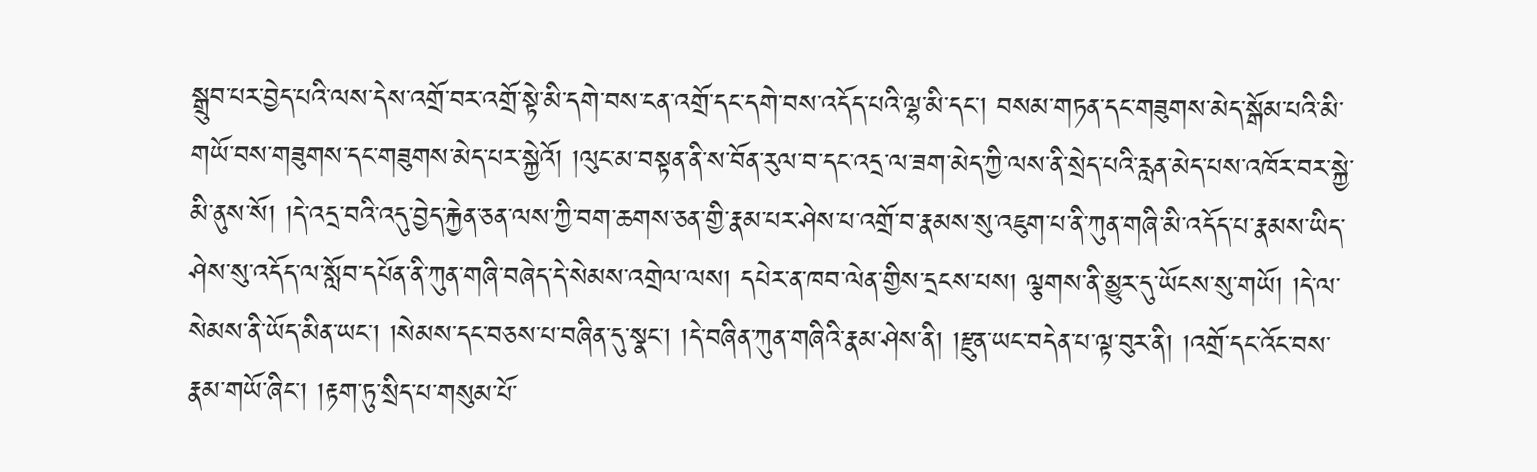སྒྲུབ་པར་བྱེད་པའི་ལས་དེས་འགྲོ་བར་འགྲོ་སྟེ་མི་དགེ་བས་ངན་འགྲོ་དང་དགེ་བས་འདོད་པའི་ལྷ་མི་དང་། བསམ་གཏན་དང་གཟུགས་མེད་སྒོམ་པའི་མི་གཡོ་བས་གཟུགས་དང་གཟུགས་མེད་པར་སྐྱེའོ། །ལུང་མ་བསྟན་ནི་ས་བོན་རུལ་བ་དང་འདྲ་ལ་ཟག་མེད་ཀྱི་ལས་ནི་སྲེད་པའི་རླན་མེད་པས་འཁོར་བར་སྐྱེ་མི་ནུས་སོ། །དེ་འདྲ་བའི་འདུ་བྱེད་རྐྱེན་ཅན་ལས་ཀྱི་བག་ཆགས་ཅན་གྱི་རྣམ་པར་ཤེས་པ་འགྲོ་བ་རྣམས་སུ་འཇུག་པ་ནི་ཀུན་གཞི་མི་འདོད་པ་རྣམས་ཡིད་ཤེས་སུ་འདོད་ལ་སློབ་དཔོན་ནི་ཀུན་གཞི་བཞེད་དེ་སེམས་འགྲེལ་ལས། དཔེར་ན་ཁབ་ལེན་གྱིས་དྲངས་པས། ལྕགས་ནི་མྱུར་དུ་ཡོངས་སུ་གཡོ། །དེ་ལ་སེམས་ནི་ཡོད་མིན་ཡང་། །སེམས་དང་བཅས་པ་བཞིན་དུ་སྣང་། །དེ་བཞིན་ཀུན་གཞིའི་རྣམ་ཤེས་ནི། །རྫུན་ཡང་བདེན་པ་ལྟ་བུར་ནི། །འགྲོ་དང་འོང་བས་རྣམ་གཡོ་ཞིང་། །རྟག་ཏུ་སྲིད་པ་གསུམ་པོ་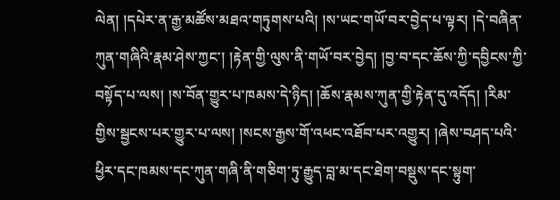ལེན། །དཔེར་ན་རྒྱ་མཚོས་མཐའ་གཏུགས་པའི། །ས་ཡང་གཡོ་བར་བྱེད་པ་ལྟར། །དེ་བཞིན་ཀུན་གཞིའི་རྣམ་ཤེས་ཀྱང་། །རྟེན་གྱི་ལུས་ནི་གཡོ་བར་བྱེད། །བྱ་བ་དང་ཆོས་ཀྱི་དབྱིངས་ཀྱི་བསྟོད་པ་ལས། །ས་བོན་གྱུར་པ་ཁམས་དེ་ཉིད། །ཆོས་རྣམས་ཀུན་གྱི་རྟེན་དུ་འདོད། །རིམ་གྱིས་སྦྱངས་པར་གྱུར་པ་ལས། །སངས་རྒྱས་གོ་འཕང་འཐོབ་པར་འགྱུར། །ཞེས་བཤད་པའི་ཕྱིར་དང་ཁམས་དང་ཀུན་གཞི་ནི་གཅིག་ཏུ་རྒྱུད་བླ་མ་དང་ཐེག་བསྡུས་དང་སྟུག་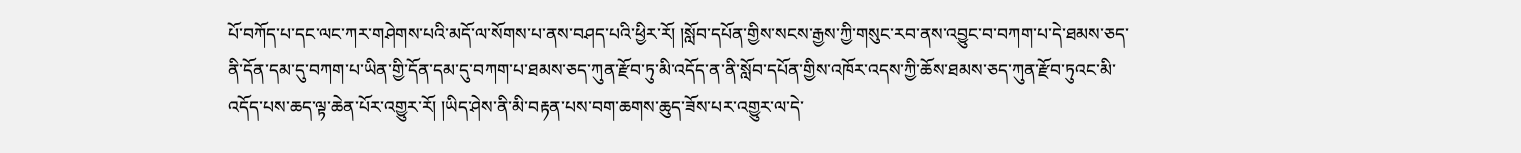པོ་བཀོད་པ་དང་ལང་ཀར་གཤེགས་པའི་མདོ་ལ་སོགས་པ་ནས་བཤད་པའི་ཕྱིར་རོ། །སློབ་དཔོན་གྱིས་སངས་རྒྱས་ཀྱི་གསུང་རབ་ནས་འབྱུང་བ་བཀག་པ་དེ་ཐམས་ཅད་ནི་དོན་དམ་དུ་བཀག་པ་ཡིན་གྱི་དོན་དམ་དུ་བཀག་པ་ཐམས་ཅད་ཀུན་རྫོབ་ཏུ་མི་འདོད་ན་ནི་སློབ་དཔོན་གྱིས་འཁོར་འདས་ཀྱི་ཆོས་ཐམས་ཅད་ཀུན་རྫོབ་ཏུའང་མི་འདོད་པས་ཆད་ལྟ་ཆེན་པོར་འགྱུར་རོ། །ཡིད་ཤེས་ནི་མི་བརྟན་པས་བག་ཆགས་ཆུད་ཟོས་པར་འགྱུར་ལ་དེ་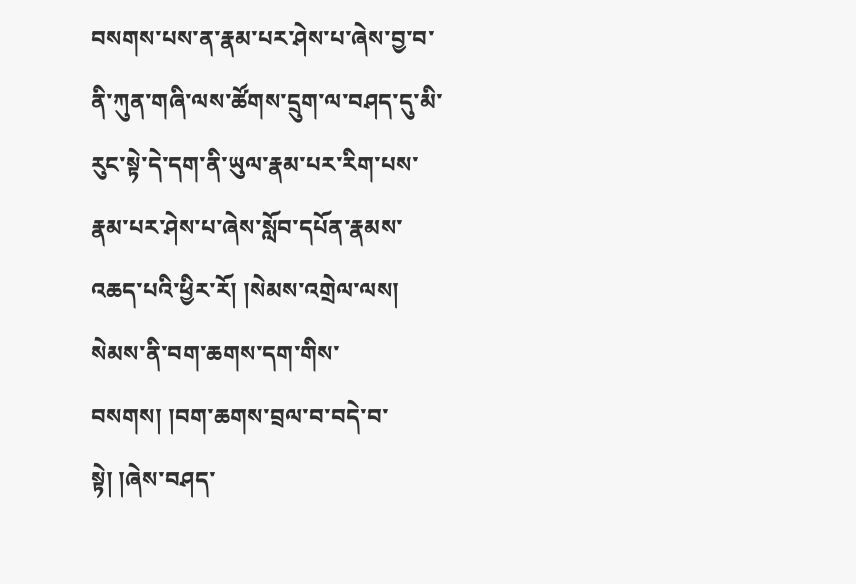བསགས་པས་ན་རྣམ་པར་ཤེས་པ་ཞེས་བྱ་བ་ནི་ཀུན་གཞི་ལས་ཚོགས་དྲུག་ལ་བཤད་དུ་མི་རུང་སྟེ་དེ་དག་ནི་ཡུལ་རྣམ་པར་རིག་པས་རྣམ་པར་ཤེས་པ་ཞེས་སློབ་དཔོན་རྣམས་འཆད་པའི་ཕྱིར་རོ། །སེམས་འགྲེལ་ལས། སེམས་ནི་བག་ཆགས་དག་གིས་བསགས། །བག་ཆགས་བྲལ་བ་བདེ་བ་སྟེ། །ཞེས་བཤད་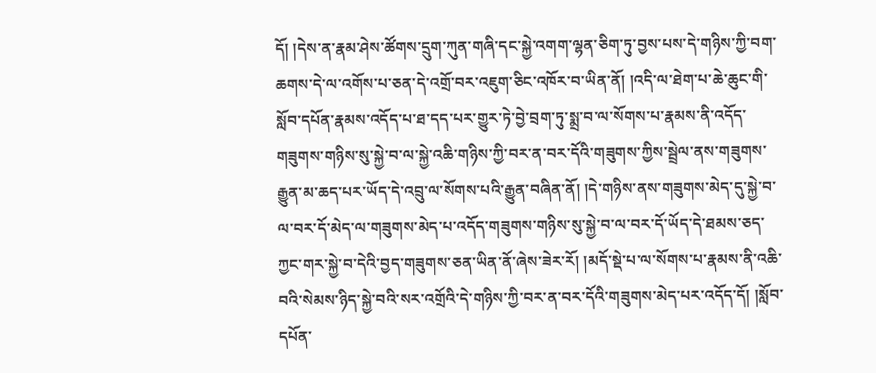དོ། །དེས་ན་རྣམ་ཤེས་ཚོགས་དྲུག་ཀུན་གཞི་དང་སྐྱེ་འགག་ལྷན་ཅིག་ཏུ་བྱས་པས་དེ་གཉིས་ཀྱི་བག་ཆགས་དེ་ལ་འགོས་པ་ཅན་དེ་འགྲོ་བར་འཇུག་ཅིང་འཁོར་བ་ཡིན་ནོ། །འདི་ལ་ཐེག་པ་ཆེ་ཆུང་གི་སློབ་དཔོན་རྣམས་འདོད་པ་ཐ་དད་པར་གྱུར་ཏེ་བྱེ་བྲག་ཏུ་སྨྲ་བ་ལ་སོགས་པ་རྣམས་ནི་འདོད་གཟུགས་གཉིས་སུ་སྐྱེ་བ་ལ་སྐྱེ་འཆི་གཉིས་ཀྱི་བར་ན་བར་དོའི་གཟུགས་ཀྱིས་སྦྲེལ་ནས་གཟུགས་རྒྱུན་མ་ཆད་པར་ཡོད་དེ་འབྲུ་ལ་སོགས་པའི་རྒྱུན་བཞིན་ནོ། །དེ་གཉིས་ནས་གཟུགས་མེད་དུ་སྐྱེ་བ་ལ་བར་དོ་མེད་ལ་གཟུགས་མེད་པ་འདོད་གཟུགས་གཉིས་སུ་སྐྱེ་བ་ལ་བར་དོ་ཡོད་དེ་ཐམས་ཅད་ཀྱང་གར་སྐྱེ་བ་དེའི་བྱད་གཟུགས་ཅན་ཡིན་ནོ་ཞེས་ཟེར་རོ། །མདོ་སྡེ་པ་ལ་སོགས་པ་རྣམས་ནི་འཆི་བའི་སེམས་ཉིད་སྐྱེ་བའི་སར་འགྲོའི་དེ་གཉིས་ཀྱི་བར་ན་བར་དོའི་གཟུགས་མེད་པར་འདོད་དོ། །སློབ་དཔོན་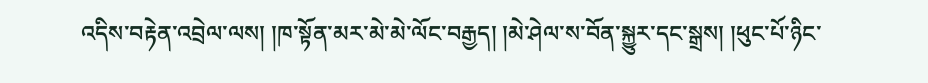འདིས་བརྟེན་འབྲེལ་ལས། །ཁ་སྟོན་མར་མེ་མེ་ལོང་བརྒྱད། །མེ་ཤེལ་ས་བོན་སྐྱུར་དང་སྒྲས། །ཕུང་པོ་ཉིང་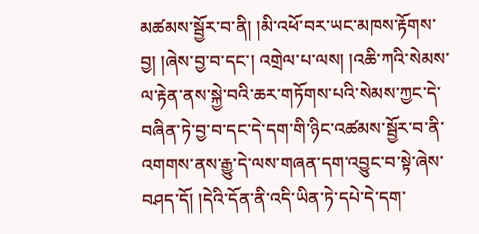མཚམས་སྦྱོར་བ་ནི། །མི་འཕོ་བར་ཡང་མཁས་རྟོགས་བྱ། །ཞེས་བྱ་བ་དང་། འགྲེལ་པ་ལས། །འཆི་ཀའི་སེམས་ལ་རྟེན་ནས་སྐྱེ་བའི་ཆར་གཏོགས་པའི་སེམས་ཀྱང་དེ་བཞིན་ཏེ་བྱ་བ་དང་དེ་དག་གི་ཉིང་འཚམས་སྦྱོར་བ་ནི་འགགས་ནས་རྒྱུ་དེ་ལས་གཞན་དག་འབྱུང་བ་སྟེ་ཞེས་བཤད་དོ། །དེའི་དོན་ནི་འདི་ཡིན་ཏེ་དཔེ་དེ་དག་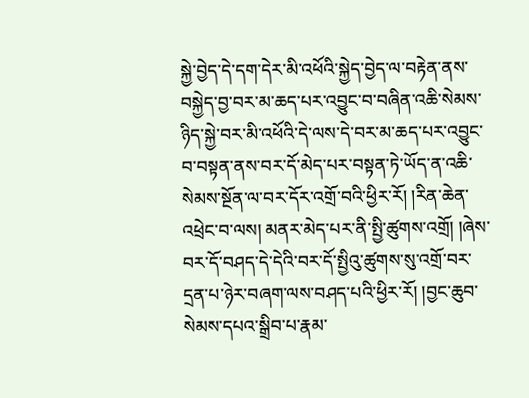སྐྱེ་བྱེད་དེ་དག་དེར་མི་འཕོའི་སྐྱེད་བྱེད་ལ་བརྟེན་ནས་བསྐྱེད་བྱ་བར་མ་ཆད་པར་འབྱུང་བ་བཞིན་འཆི་སེམས་ཉིད་སྐྱེ་བར་མི་འཕོའི་དེ་ལས་དེ་བར་མ་ཆད་པར་འབྱུང་བ་བསྟན་ནས་བར་དོ་མེད་པར་བསྟན་ཏེ་ཡོད་ན་འཆི་སེམས་སྔོན་ལ་བར་དོར་འགྲོ་བའི་ཕྱིར་རོ། །རིན་ཆེན་འཕྲེང་བ་ལས། མནར་མེད་པར་ནི་སྤྱི་ཚུགས་འགྲོ། །ཞེས་བར་དོ་བཤད་དེ་དེའི་བར་དོ་སྤྱིའུ་ཚུགས་སུ་འགྲོ་བར་དྲན་པ་ཉེར་བཞག་ལས་བཤད་པའི་ཕྱིར་རོ། །བྱང་ཆུབ་སེམས་དཔའ་སྒྲིབ་པ་རྣམ་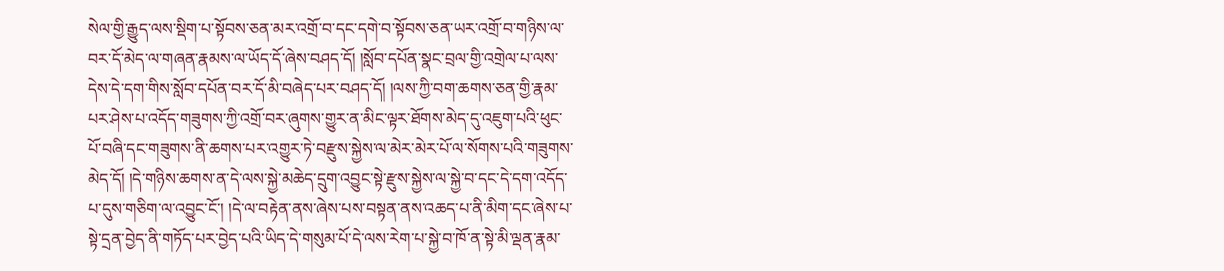སེལ་གྱི་རྒྱུད་ལས་སྡིག་པ་སྟོབས་ཅན་མར་འགྲོ་བ་དང་དགེ་བ་སྟོབས་ཅན་ཡར་འགྲོ་བ་གཉིས་ལ་བར་དོ་མེད་ལ་གཞན་རྣམས་ལ་ཡོད་དོ་ཞེས་བཤད་དོ། །སློབ་དཔོན་སྣང་བྲལ་གྱི་འགྲེལ་པ་ལས་དེས་དེ་དག་གིས་སློབ་དཔོན་བར་དོ་མི་བཞེད་པར་བཤད་དོ། །ལས་ཀྱི་བག་ཆགས་ཅན་གྱི་རྣམ་པར་ཤེས་པ་འདོད་གཟུགས་ཀྱི་འགྲོ་བར་ཞུགས་གྱུར་ན་མིང་ལྟར་ཐོགས་མེད་དུ་འཇུག་པའི་ཕུང་པོ་བཞི་དང་གཟུགས་ནི་ཆགས་པར་འགྱུར་ཏེ་བརྫུས་སྐྱེས་ལ་མེར་མེར་པོ་ལ་སོགས་པའི་གཟུགས་མེད་དོ། །དེ་གཉིས་ཆགས་ན་དེ་ལས་སྐྱེ་མཆེད་དྲུག་འབྱུང་སྟེ་རྫུས་སྐྱེས་ལ་སྐྱེ་བ་དང་དེ་དག་འདོད་པ་དུས་གཅིག་ལ་འབྱུང་ངོ་། །དེ་ལ་བརྟེན་ནས་ཞེས་པས་བསྟན་ནས་འཆད་པ་ནི་མིག་དང་ཞེས་པ་སྟེ་དྲན་བྱེད་ནི་གཏོད་པར་བྱེད་པའི་ཡིད་དེ་གསུམ་པོ་དེ་ལས་རེག་པ་སྐྱེ་བ་ཁོ་ན་སྟེ་མི་ལྡན་རྣམ་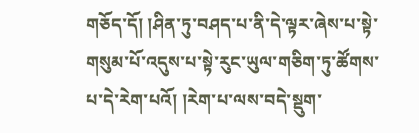གཅོད་དོ། །ཤིན་ཏུ་བཤད་པ་ནི་དེ་ལྟར་ཞེས་པ་སྟེ་གསུམ་པོ་འདུས་པ་སྟེ་རུང་ཡུལ་གཅིག་ཏུ་ཚོགས་པ་དེ་རེག་པའོ། །རེག་པ་ལས་བདེ་སྡུག་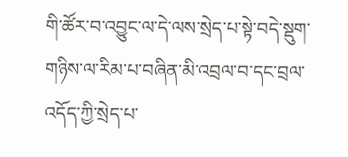གི་ཚོར་བ་འབྱུང་ལ་དེ་ལས་སྲེད་པ་སྟེ་བདེ་སྡུག་གཉིས་ལ་རིམ་པ་བཞིན་མི་འབྲལ་བ་དང་བྲལ་འདོད་ཀྱི་སྲེད་པ་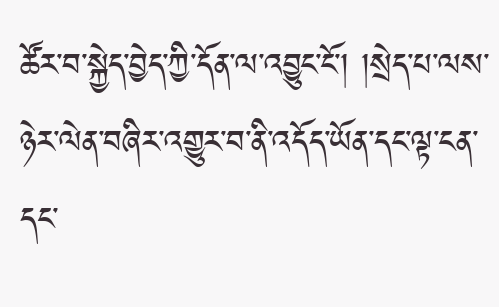ཚོར་བ་སྐྱེད་བྱེད་ཀྱི་དོན་ལ་འབྱུང་ངོ་། །སྲེད་པ་ལས་ཉེར་ལེན་བཞིར་འགྱུར་བ་ནི་འདོད་ཡོན་དང་ལྟ་ངན་དང་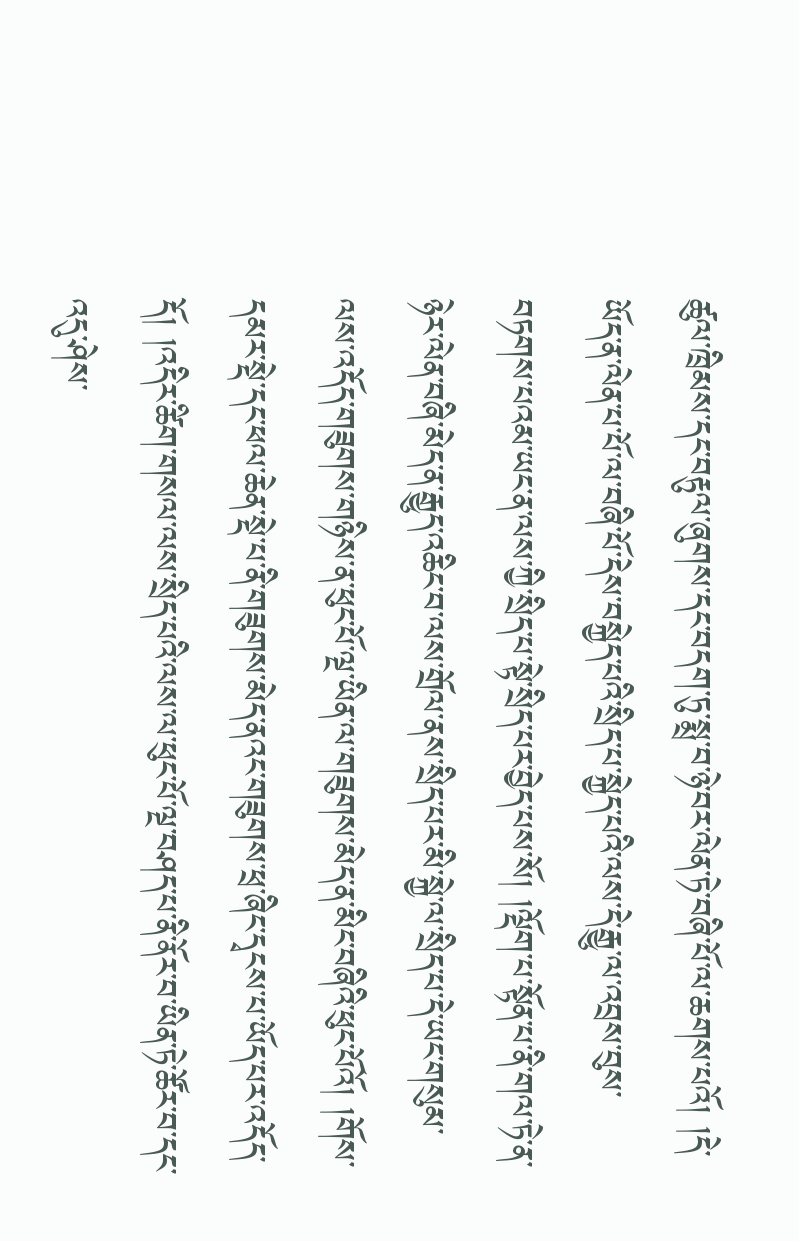ཚུལ་ཁྲིམས་དང་བརྟུལ་ཞུགས་དང་བདག་ཏུ་སྨྲ་བ་ཉེ་བར་ལེན་ཏེ་བཞི་པོ་ལ་ཆགས་པའོ། །དེ་ཡོད་ན་ལེན་པ་པོ་ལ་བཞི་པོ་དེས་བསྐྱེད་པའི་སྲིད་པ་སྐྱེད་པའི་ལས་དེ་རྒྱུ་ལ་འབྲས་བུས་བཏགས་པའམ་ཡང་ན་ལས་ཀྱི་སྲིད་པ་སྟེ་སྲིད་པར་བྱེད་པས་སོ། །ལྡོག་པ་སྟོན་པ་ནི་གལ་ཏེ་ན་ཉེར་ལེན་བཞི་མེད་ན་རྒྱུད་འཆིང་བ་ལས་གྲོལ་ནས་སྲིད་པར་མི་སྐྱེ་ལ་སྲིད་པ་དེ་ཡང་གསུམ་ལས་འདོད་གཟུགས་གཉིས་ན་ཕུང་པོ་ལྔ་ཡིན་ལ་གཟུགས་མེད་ན་མིང་བཞིའི་ཕུང་པོའོ། །གོས་དམར་སྡེ་དང་ཕལ་ཆེན་སྡེ་པ་ནི་གཟུགས་མེད་ནའང་གཟུགས་ཕྲ་ཞིང་དྭངས་པ་ཡོད་པར་འདོད་དོ། །འདིར་ཚིག་གསལ་ལས་སྲིད་པའི་ལས་ལ་ཕུང་པོ་ལྔ་བཤད་པ་ནི་ནོར་བ་ཡིན་ཏེ་ཚོར་བ་དང་འདུ་ཤེས་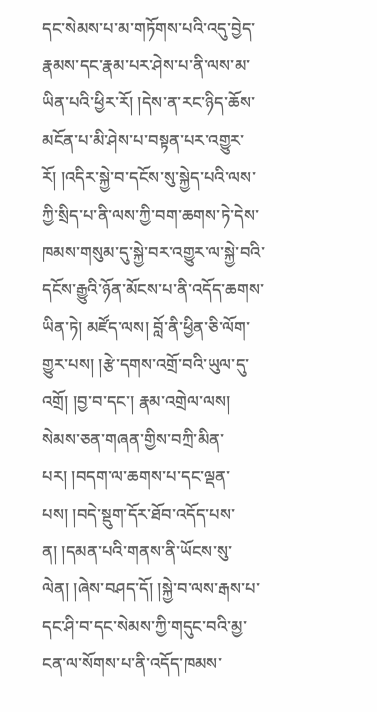དང་སེམས་པ་མ་གཏོགས་པའི་འདུ་བྱེད་རྣམས་དང་རྣམ་པར་ཤེས་པ་ནི་ལས་མ་ཡིན་པའི་ཕྱིར་རོ། །དེས་ན་རང་ཉིད་ཆོས་མངོན་པ་མི་ཤེས་པ་བསྟན་པར་འགྱུར་རོ། །འདིར་སྐྱེ་བ་དངོས་སུ་སྐྱེད་པའི་ལས་ཀྱི་སྲིད་པ་ནི་ལས་ཀྱི་བག་ཆགས་ཏེ་དེས་ཁམས་གསུམ་དུ་སྐྱེ་བར་འགྱུར་ལ་སྐྱེ་བའི་དངོས་རྒྱུའི་ཉོན་མོངས་པ་ནི་འདོད་ཆགས་ཡིན་ཏེ། མཛོད་ལས། བློ་ནི་ཕྱིན་ཅི་ལོག་གྱུར་པས། །རྩེ་དགས་འགྲོ་བའི་ཡུལ་དུ་འགྲོ། །བྱ་བ་དང་། རྣམ་འགྲེལ་ལས། སེམས་ཅན་གཞན་གྱིས་བཀྲི་མིན་པར། །བདག་ལ་ཆགས་པ་དང་ལྡན་པས། །བདེ་སྡུག་དོར་ཐོབ་འདོད་པས་ན། །དམན་པའི་གནས་ནི་ཡོངས་སུ་ལེན། །ཞེས་བཤད་དོ། །སྐྱེ་བ་ལས་རྒས་པ་དང་ཤི་བ་དང་སེམས་ཀྱི་གདུང་བའི་མྱ་ངན་ལ་སོགས་པ་ནི་འདོད་ཁམས་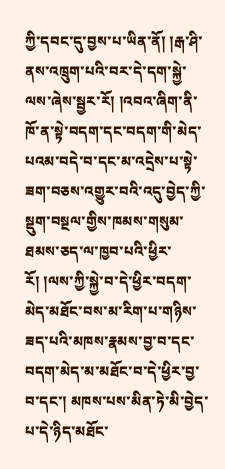ཀྱི་དབང་དུ་བྱས་པ་ཡིན་ནོ། །རྒ་ཤི་ནས་འཁྲུག་པའི་བར་དེ་དག་སྐྱེ་ལས་ཞེས་སྦྱར་རོ། །འབའ་ཞིག་ནི་ཁོ་ན་སྟེ་བདག་དང་བདག་གི་མེད་པའམ་བདེ་བ་དང་མ་འདྲེས་པ་སྟེ་ཟག་བཅས་འགྱུར་བའི་འདུ་བྱེད་ཀྱི་སྡུག་བསྔལ་གྱིས་ཁམས་གསུམ་ཐམས་ཅད་ལ་ཁྱབ་པའི་ཕྱིར་རོ། །ལས་ཀྱི་སྐྱེ་བ་དེ་ཕྱིར་བདག་མེད་མཐོང་བས་མ་རིག་པ་གཉིས་ཟད་པའི་མཁས་རྣམས་བྱ་བ་དང་བདག་མེད་མ་མཐོང་བ་དེ་ཕྱིར་བྱ་བ་དང་། མཁས་པས་མིན་ཏེ་མི་བྱེད་པ་དེ་ཉིད་མཐོང་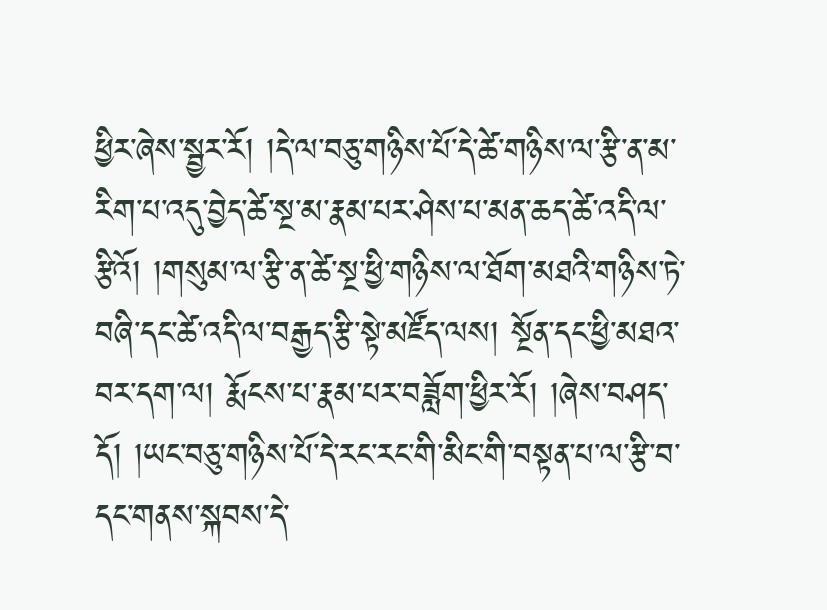ཕྱིར་ཞེས་སྦྱར་རོ། །དེ་ལ་བཅུ་གཉིས་པོ་དེ་ཚེ་གཉིས་ལ་རྩི་ན་མ་རིག་པ་འདུ་བྱེད་ཚེ་སྔ་མ་རྣམ་པར་ཤེས་པ་མན་ཆད་ཚེ་འདི་ལ་རྩིའོ། །གསུམ་ལ་རྩི་ན་ཚེ་སྔ་ཕྱི་གཉིས་ལ་ཐོག་མཐའི་གཉིས་ཏེ་བཞི་དང་ཚེ་འདི་ལ་བརྒྱད་རྩི་སྟེ་མཛོད་ལས། སྔོན་དང་ཕྱི་མཐའ་བར་དག་ལ། རྨོངས་པ་རྣམ་པར་བཟློག་ཕྱིར་རོ། །ཞེས་བཤད་དོ། །ཡང་བཅུ་གཉིས་པོ་དེ་རང་རང་གི་མིང་གི་བསྟན་པ་ལ་རྩི་བ་དང་གནས་སྐབས་དེ་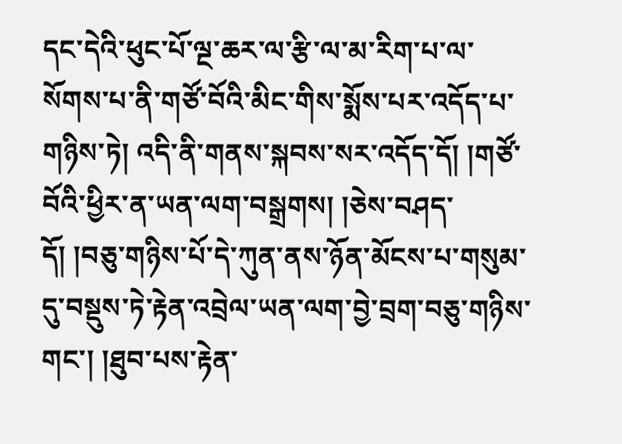དང་དེའི་ཕུང་པོ་ལྔ་ཆར་ལ་རྩི་ལ་མ་རིག་པ་ལ་སོགས་པ་ནི་གཙོ་བོའི་མིང་གིས་སྨོས་པར་འདོད་པ་གཉིས་ཏེ། འདི་ནི་གནས་སྐབས་སར་འདོད་དོ། །གཙོ་བོའི་ཕྱིར་ན་ཡན་ལག་བསྒྲགས། །ཅེས་བཤད་དོ། །བཅུ་གཉིས་པོ་དེ་ཀུན་ནས་ཉོན་མོངས་པ་གསུམ་དུ་བསྡུས་ཏེ་རྟེན་འབྲེལ་ཡན་ལག་བྱེ་བྲག་བཅུ་གཉིས་གང་། །ཐུབ་པས་རྟེན་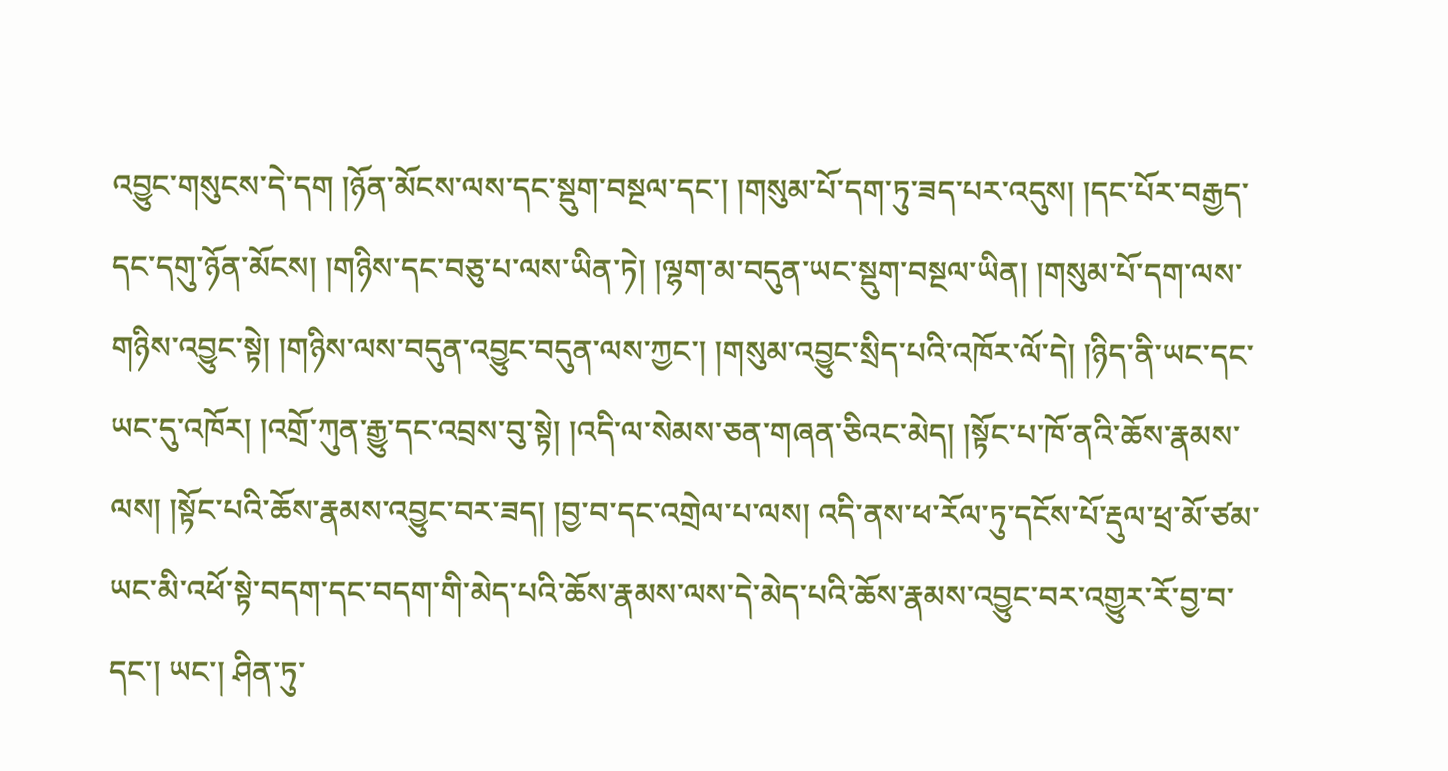འབྱུང་གསུངས་དེ་དག །ཉོན་མོངས་ལས་དང་སྡུག་བསྔལ་དང་། །གསུམ་པོ་དག་ཏུ་ཟད་པར་འདུས། །དང་པོར་བརྒྱད་དང་དགུ་ཉོན་མོངས། །གཉིས་དང་བཅུ་པ་ལས་ཡིན་ཏེ། །ལྷག་མ་བདུན་ཡང་སྡུག་བསྔལ་ཡིན། །གསུམ་པོ་དག་ལས་གཉིས་འབྱུང་སྟེ། །གཉིས་ལས་བདུན་འབྱུང་བདུན་ལས་ཀྱང་། །གསུམ་འབྱུང་སྲིད་པའི་འཁོར་ལོ་དེ། །ཉིད་ནི་ཡང་དང་ཡང་དུ་འཁོར། །འགྲོ་ཀུན་རྒྱུ་དང་འབྲས་བུ་སྟེ། །འདི་ལ་སེམས་ཅན་གཞན་ཅིའང་མེད། །སྟོང་པ་ཁོ་ནའི་ཆོས་རྣམས་ལས། །སྟོང་པའི་ཆོས་རྣམས་འབྱུང་བར་ཟད། །བྱ་བ་དང་འགྲེལ་པ་ལས། འདི་ནས་ཕ་རོལ་ཏུ་དངོས་པོ་རྡུལ་ཕྲ་མོ་ཙམ་ཡང་མི་འཕོ་སྟེ་བདག་དང་བདག་གི་མེད་པའི་ཆོས་རྣམས་ལས་དེ་མེད་པའི་ཆོས་རྣམས་འབྱུང་བར་འགྱུར་རོ་བྱ་བ་དང་། ཡང་། ཤིན་ཏུ་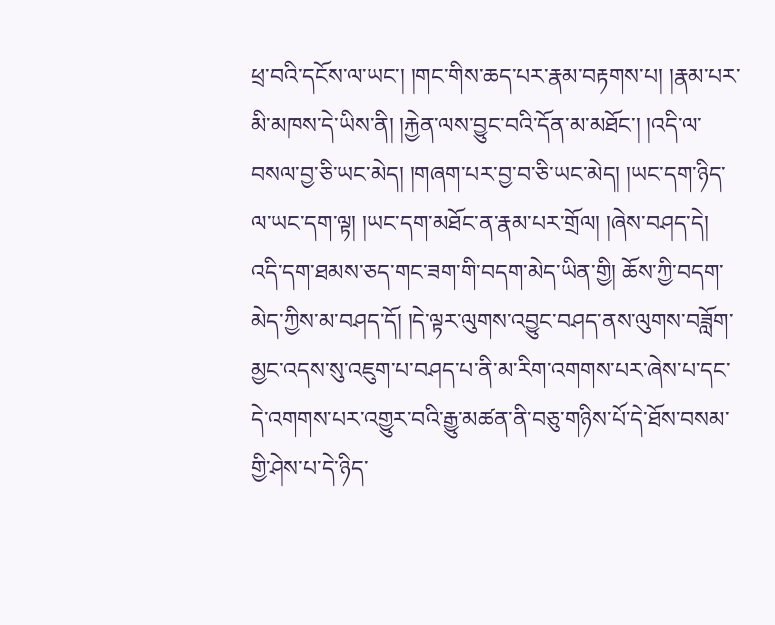ཕྲ་བའི་དངོས་ལ་ཡང་། །གང་གིས་ཆད་པར་རྣམ་བརྟགས་པ། །རྣམ་པར་མི་མཁས་དེ་ཡིས་ནི། །རྐྱེན་ལས་བྱུང་བའི་དོན་མ་མཐོང་། །འདི་ལ་བསལ་བྱ་ཅི་ཡང་མེད། །གཞག་པར་བྱ་བ་ཅི་ཡང་མེད། །ཡང་དག་ཉིད་ལ་ཡང་དག་ལྟ། །ཡང་དག་མཐོང་ན་རྣམ་པར་གྲོལ། །ཞེས་བཤད་དེ། འདི་དག་ཐམས་ཅད་གང་ཟག་གི་བདག་མེད་ཡིན་གྱི། ཆོས་ཀྱི་བདག་མེད་ཀྱིས་མ་བཤད་དོ། །དེ་ལྟར་ལུགས་འབྱུང་བཤད་ནས་ལུགས་བཟློག་མྱང་འདས་སུ་འཇུག་པ་བཤད་པ་ནི་མ་རིག་འགགས་པར་ཞེས་པ་དང་དེ་འགགས་པར་འགྱུར་བའི་རྒྱུ་མཚན་ནི་བཅུ་གཉིས་པོ་དེ་ཐོས་བསམ་གྱི་ཤེས་པ་དེ་ཉིད་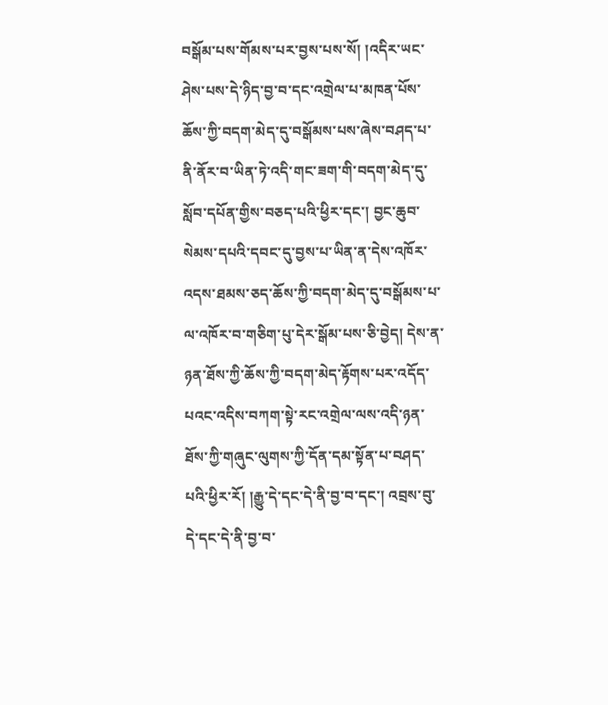བསྒོམ་པས་གོམས་པར་བྱས་པས་སོ། །འདིར་ཡང་ཤེས་པས་དེ་ཉིད་བྱ་བ་དང་འགྲེལ་པ་མཁན་པོས་ཆོས་ཀྱི་བདག་མེད་དུ་བསྒོམས་པས་ཞེས་བཤད་པ་ནི་ནོར་བ་ཡིན་ཏེ་འདི་གང་ཟག་གི་བདག་མེད་དུ་སློབ་དཔོན་གྱིས་བཅད་པའི་ཕྱིར་དང་། བྱང་ཆུབ་སེམས་དཔའི་དབང་དུ་བྱས་པ་ཡིན་ན་དེས་འཁོར་འདས་ཐམས་ཅད་ཆོས་ཀྱི་བདག་མེད་དུ་བསྒོམས་པ་ལ་འཁོར་བ་གཅིག་པུ་དེར་སྒོམ་པས་ཅི་བྱེད། དེས་ན་ཉན་ཐོས་ཀྱི་ཆོས་ཀྱི་བདག་མེད་རྟོགས་པར་འདོད་པའང་འདིས་བཀག་སྟེ་རང་འགྲེལ་ལས་འདི་ཉན་ཐོས་ཀྱི་གཞུང་ལུགས་ཀྱི་དོན་དམ་སྟོན་པ་བཤད་པའི་ཕྱིར་རོ། །རྒྱུ་དེ་དང་དེ་ནི་བྱ་བ་དང་། འབྲས་བུ་དེ་དང་དེ་ནི་བྱ་བ་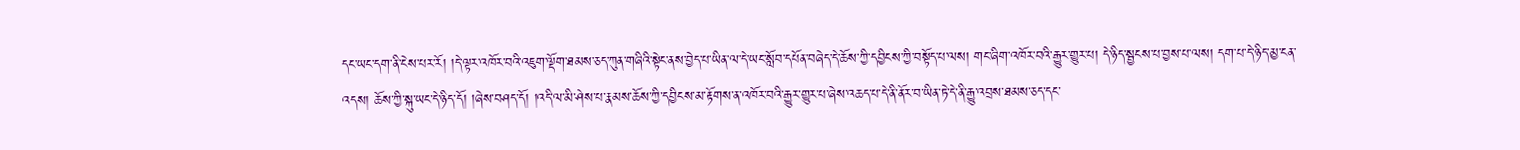དང་ཡང་དག་ནི་ངེས་པར་རོ། །དེ་ལྟར་འཁོར་བའི་འཇུག་ལྡོག་ཐམས་ཅད་ཀུན་གཞིའི་སྟེང་ནས་བྱེད་པ་ཡིན་ལ་དེ་ཡང་སློབ་དཔོན་བཞེད་དེ་ཆོས་ཀྱི་དབྱིངས་ཀྱི་བསྟོད་པ་ལས། གང་ཞིག་འཁོར་བའི་རྒྱུར་གྱུར་པ། དེ་ཉིད་སྦྱངས་པ་བྱས་པ་ལས། དག་པ་དེ་ཉིད་མྱ་ངན་འདས། ཆོས་ཀྱི་སྐུ་ཡང་དེ་ཉིད་དོ། །ཞེས་བཤད་དོ། །འདི་ལ་མི་ཤེས་པ་རྣམས་ཆོས་ཀྱི་དབྱིངས་མ་རྟོགས་ན་འཁོར་བའི་རྒྱུར་གྱུར་པ་ཞེས་འཆད་པ་དེ་ནི་ནོར་བ་ཡིན་ཏེ་དེ་ནི་རྒྱུ་འབྲས་ཐམས་ཅད་དང་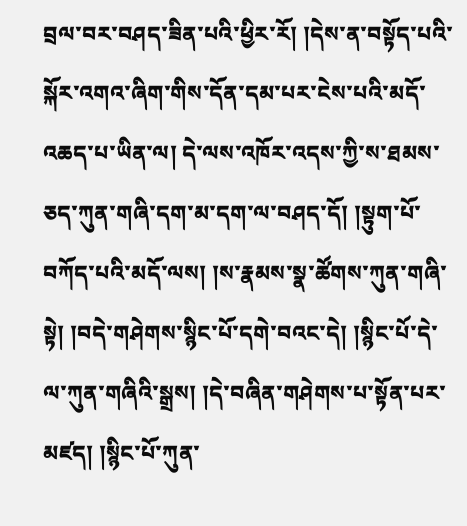བྲལ་བར་བཤད་ཟིན་པའི་ཕྱིར་རོ། །དེས་ན་བསྟོད་པའི་སྐོར་འགའ་ཞིག་གིས་དོན་དམ་པར་ངེས་པའི་མདོ་འཆད་པ་ཡིན་ལ། དེ་ལས་འཁོར་འདས་ཀྱི་ས་ཐམས་ཅད་ཀུན་གཞི་དག་མ་དག་ལ་བཤད་དོ། །སྟུག་པོ་བཀོད་པའི་མདོ་ལས། །ས་རྣམས་སྣ་ཚོགས་ཀུན་གཞི་སྟེ། །བདེ་གཤེགས་སྙིང་པོ་དགེ་བའང་དེ། །སྙིང་པོ་དེ་ལ་ཀུན་གཞིའི་སྒྲས། །དེ་བཞིན་གཤེགས་པ་སྟོན་པར་མཛད། །སྙིང་པོ་ཀུན་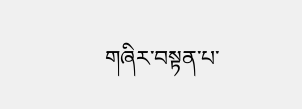གཞིར་བསྟན་པ་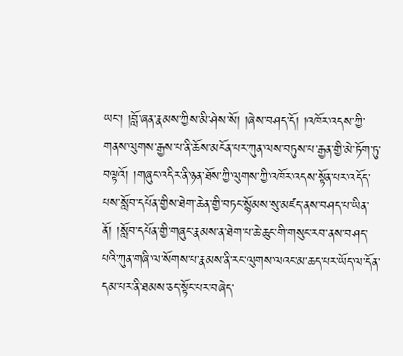ཡང་། །བློ་ཞན་རྣམས་ཀྱིས་མི་ཤེས་སོ། །ཞེས་བཤད་དོ། །འཁོར་འདས་ཀྱི་གནས་ལུགས་རྒྱས་པ་ནི་ཆོས་མངོན་པར་ཀུན་ལས་བཏུས་པ་རྒྱན་གྱི་མེ་ཏོག་ཏུ་བལྟའོ། །གཞུང་འདིར་ནི་ཉན་ཐོས་ཀྱི་ལུགས་ཀྱི་འཁོར་འདས་སྟོན་པར་འདོད་པས་སློབ་དཔོན་གྱིས་ཐེག་ཆེན་གྱི་བཏང་སྙོམས་སུ་མཛད་ནས་བཤད་པ་ཡིན་ནོ། །སློབ་དཔོན་གྱི་གཞུང་རྣམས་ན་ཐེག་པ་ཆེ་ཆུང་གི་གསུང་རབ་ནས་བཤད་པའི་ཀུན་གཞི་ལ་སོགས་པ་རྣམས་ནི་རང་ལུགས་ལའང་མ་ཆད་པར་ཡོད་ལ་དོན་དམ་པར་ནི་ཐམས་ཅད་སྟོང་པར་བཞེད་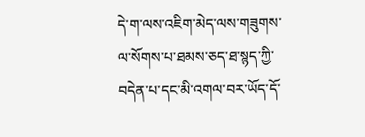དེ་ག་ལས་འཇིག་མེད་ལས་གཟུགས་ལ་སོགས་པ་ཐམས་ཅད་ཐ་སྙད་ཀྱི་བདེན་པ་དང་མི་འགལ་བར་ཡོད་དོ་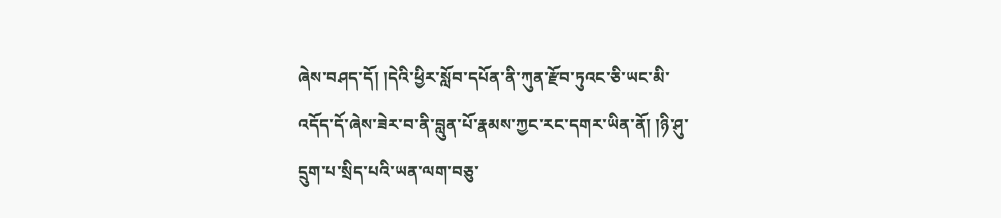ཞེས་བཤད་དོ། །དེའི་ཕྱིར་སློབ་དཔོན་ནི་ཀུན་རྫོབ་ཏུའང་ཅི་ཡང་མི་འདོད་དོ་ཞེས་ཟེར་བ་ནི་བླུན་པོ་རྣམས་ཀྱང་རང་དགར་ཡིན་ནོ། །ཉི་ཤུ་དྲུག་པ་སྲིད་པའི་ཡན་ལག་བཅུ་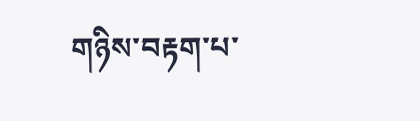གཉིས་བརྟག་པ་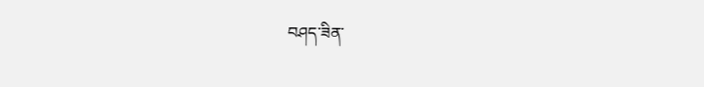བཤད་ཟིན་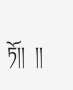ཏོ།།  །།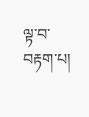ལྟ་བ་བརྟག་པ།